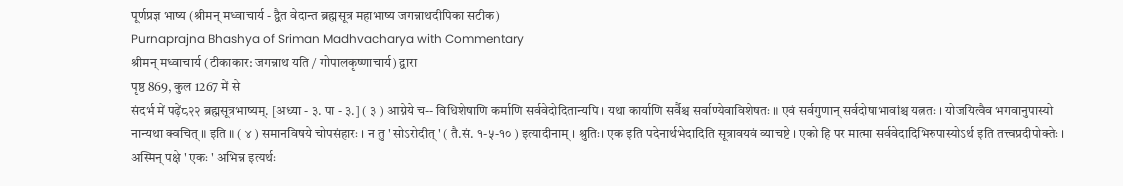पूर्णप्रज्ञ भाष्य (श्रीमन् मध्वाचार्य - द्वैत वेदान्त ब्रह्मसूत्र महाभाष्य जगन्नाथदीपिका सटीक)
Purnaprajna Bhashya of Sriman Madhvacharya with Commentary
श्रीमन् मध्वाचार्य (टीकाकार: जगन्नाथ यति / गोपालकृष्णाचार्य) द्वारा
पृष्ठ 869, कुल 1267 में से
संदर्भ में पढ़ें८२२ ब्रह्मसूत्रभाष्यम्. [अध्या - ३. पा - ३.] ( ३ ) आग्नेये च-- विधिशेषाणि कर्माणि सर्ववेदोदितान्यपि । यथा कार्याणि सर्वैश्च सर्वाण्येवाविशेषतः ॥ एवं सर्वगुणान् सर्वदोषाभावांश्च यत्नतः । योजयित्वैव भगवानुपास्यो नान्यथा क्वचित् ॥ इति ॥ ( ४ ) समानविषये चोपसंहारः । न तु ' सोऽरोदीत् ' ( तै.सं. १-५-१० ) इत्यादीनाम् । श्रुतिः। एक इति पदेनार्थभेदादिति सूत्रावयवं व्याचष्टे । एको हि पर मात्मा सर्ववेदादिभिरुपास्योऽर्थ इति तत्त्वप्रदीपोक्तेः । अस्मिन् पक्षे ' एकः ' अभिन्न इत्यर्थः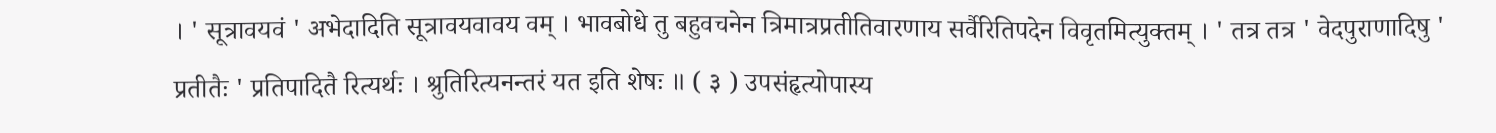। ' सूत्रावयवं ' अभेदादिति सूत्रावयवावय वम् । भावबोधे तु बहुवचनेन त्रिमात्रप्रतीतिवारणाय सर्वैरितिपदेन विवृतमित्युक्तम् । ' तत्र तत्र ' वेदपुराणादिषु ' प्रतीतैः ' प्रतिपादितै रित्यर्थः । श्रुतिरित्यनन्तरं यत इति शेषः ॥ ( ३ ) उपसंहृत्योपास्य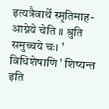इत्यत्रैवार्थे स्मृतिमाह-आग्नेये चेति ॥ श्रुति समुच्चये चः। ' विधिशेषाणि ' शिष्यन्त इति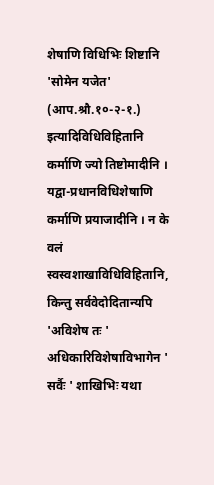शेषाणि विधिभिः शिष्टानि 'सोमेन यजेत' (आप.श्रौ.१०-२-१.) इत्यादिविधिविहितानि कर्माणि ज्यो तिष्टोमादीनि । यद्वा-प्रधानविधिशेषाणि कर्माणि प्रयाजादीनि । न के वलं स्वस्वशाखाविधिविहितानि, किन्तु सर्ववेदोदितान्यपि 'अविशेष तः ' अधिकारिविशेषाविभागेन ' सर्वैः ' शाखिभिः यथा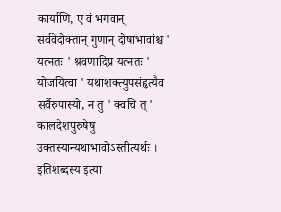कार्याणि, ए वं भगवान् सर्ववेदोक्तान् गुणान् दोषाभावांश्च ' यत्नतः ' श्रवणादिप्र यत्नतः ' योजयित्वा ' यथाशक्त्युपसंहृत्यैव सर्वैरुपास्यो, न तु ' क्वचि त् ' कालदेशपुरुषेषु उक्तस्यान्यथाभावोऽस्तीत्यर्थः । इतिशब्दस्य इत्या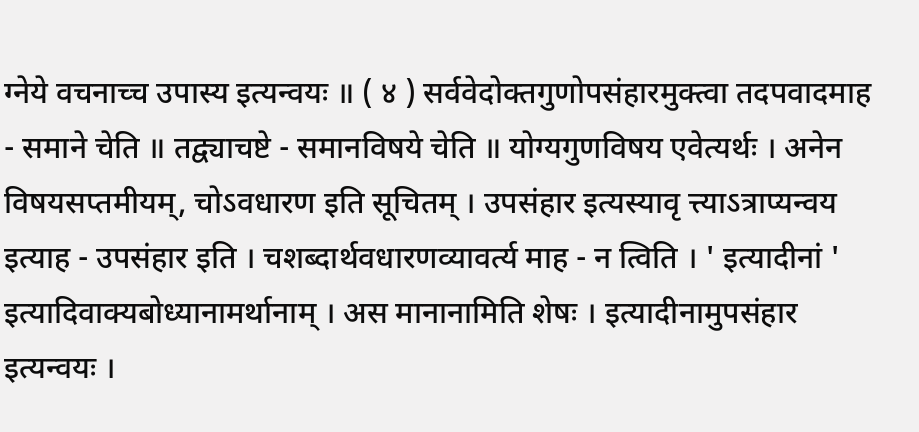ग्नेये वचनाच्च उपास्य इत्यन्वयः ॥ ( ४ ) सर्ववेदोक्तगुणोपसंहारमुक्त्वा तदपवादमाह - समाने चेति ॥ तद्व्याचष्टे - समानविषये चेति ॥ योग्यगुणविषय एवेत्यर्थः । अनेन विषयसप्तमीयम्, चोऽवधारण इति सूचितम् । उपसंहार इत्यस्यावृ त्त्याऽत्राप्यन्वय इत्याह - उपसंहार इति । चशब्दार्थवधारणव्यावर्त्य माह - न त्विति । ' इत्यादीनां ' इत्यादिवाक्यबोध्यानामर्थानाम् । अस मानानामिति शेषः । इत्यादीनामुपसंहार इत्यन्वयः ।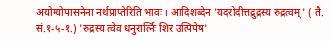अयोग्योपासनेना नर्थप्राप्तेरिति भावः । आदिशब्देन 'यदरोदीत्तद्रुद्रस्य रुद्रत्वम् ' ( तै. सं.१-५-१.) 'रुद्रस्य त्वेव धनुरार्त्निः शिर उत्पिपेष'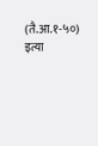(तै.आ.१-५०) इत्या